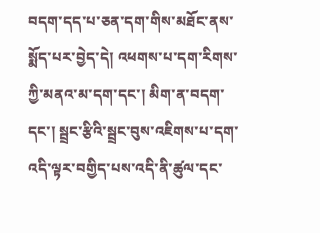བདག་དད་པ་ཅན་དག་གིས་མཐོང་ནས་སྨོད་པར་བྱེད་དེ། འཕགས་པ་དག་རིགས་ཀྱི་མནའ་མ་དག་དང་། མིག་ན་བདག་དང་། སྦྲང་རྩིའི་སྦྲང་བུས་འཇིགས་པ་དག་འདི་ལྟར་བགྱིད་པས་འདི་ནི་ཚུལ་དང་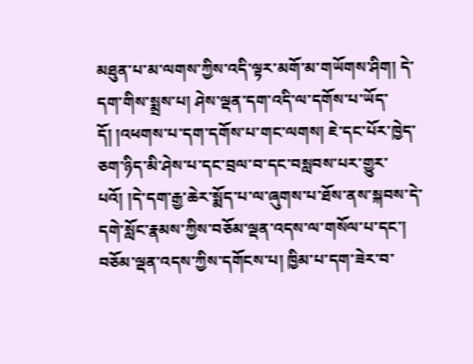མཐུན་པ་མ་ལགས་ཀྱིས་འདི་ལྟར་མགོ་མ་གཡོགས་ཤིག། དེ་དག་གིས་སྨྲས་པ། ཤེས་ལྡན་དག་འདི་ལ་དགོས་པ་ཡོད་དོ། །འཕགས་པ་དག་དགོས་པ་གང་ལགས། ཇེ་དང་པོར་ཁྱེད་ཅག་ཉིད་མི་ཤེས་པ་དང་བྲལ་བ་དང་བསླབས་པར་གྱུར་པའོ། །དེ་དག་རྒྱ་ཆེར་སྨོད་པ་ལ་ཞུགས་པ་ཐོས་ནས་སྐབས་དེ་དགེ་སློང་རྣམས་ཀྱིས་བཅོམ་ལྡན་འདས་ལ་གསོལ་པ་དང་། བཅོམ་ལྡན་འདས་ཀྱིས་དགོངས་པ། ཁྱིམ་པ་དག་ཟེར་བ་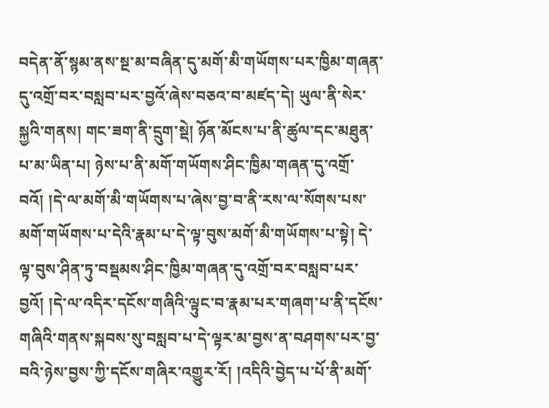བདེན་ནོ་སྙམ་ནས་སྔ་མ་བཞིན་དུ་མགོ་མི་གཡོགས་པར་ཁྱིམ་གཞན་དུ་འགྲོ་བར་བསླབ་པར་བྱའོ་ཞེས་བཅའ་བ་མཛད་དེ། ཡུལ་ནི་སེར་སྐྱའི་གནས། གང་ཟག་ནི་དྲུག་སྡེ། ཉོན་མོངས་པ་ནི་ཚུལ་དང་མཐུན་པ་མ་ཡིན་པ། ཉེས་པ་ནི་མགོ་གཡོགས་ཤིང་ཁྱིམ་གཞན་དུ་འགྲོ་བའོ། །དེ་ལ་མགོ་མི་གཡོགས་པ་ཞེས་བྱ་བ་ནི་རས་ལ་སོགས་པས་མགོ་གཡོགས་པ་དེའི་རྣམ་པ་དེ་ལྟ་བུས་མགོ་མི་གཡོགས་པ་སྟེ། དེ་ལྟ་བུས་ཤིན་ཏུ་བསྡམས་ཤིང་ཁྱིམ་གཞན་དུ་འགྲོ་བར་བསླབ་པར་བྱའོ། །དེ་ལ་འདིར་དངོས་གཞིའི་ལྟུང་བ་རྣམ་པར་གཞག་པ་ནི་དངོས་གཞིའི་གནས་སྐབས་སུ་བསླབ་པ་དེ་ལྟར་མ་བྱས་ན་བཤགས་པར་བྱ་བའི་ཉེས་བྱས་ཀྱི་དངོས་གཞིར་འགྱུར་རོ། །འདིའི་བྱེད་པ་པོ་ནི་མགོ་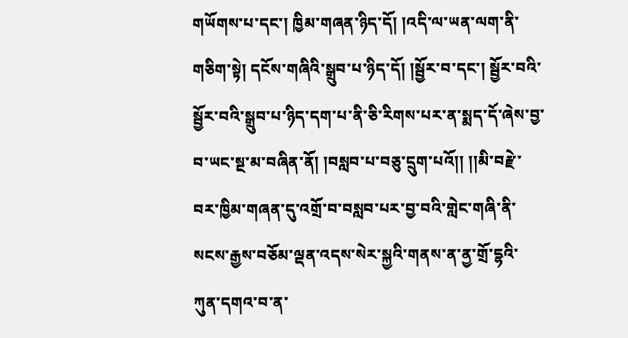གཡོགས་པ་དང་། ཁྱིམ་གཞན་ཉིད་དོ། །འདི་ལ་ཡན་ལག་ནི་གཅིག་སྟེ། དངོས་གཞིའི་སྒྲུབ་པ་ཉིད་དོ། །སྦྱོར་བ་དང་། སྦྱོར་བའི་སྦྱོར་བའི་སྒྲུབ་པ་ཉིད་དག་པ་ནི་ཅི་རིགས་པར་ན་སྨད་དོ་ཞེས་བྱ་བ་ཡང་སྔ་མ་བཞིན་ནོ། །བསླབ་པ་བཅུ་དྲུག་པའོ།། །།མི་བརྫེ་བར་ཁྱིམ་གཞན་དུ་འགྲོ་བ་བསླབ་པར་བྱ་བའི་གླེང་གཞི་ནི་སངས་རྒྱས་བཅོམ་ལྡན་འདས་སེར་སྐྱའི་གནས་ན་ནྱ་གྲོ་དྷའི་ཀུན་དགའ་བ་ན་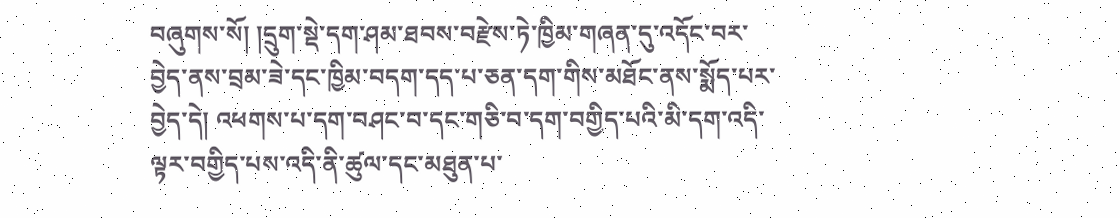བཞུགས་སོ། །དྲུག་སྡེ་དག་ཤམ་ཐབས་བརྫེས་ཏེ་ཁྱིམ་གཞན་དུ་འདོང་བར་བྱེད་ནས་བྲམ་ཟེ་དང་ཁྱིམ་བདག་དད་པ་ཅན་དག་གིས་མཐོང་ནས་སྨོད་པར་བྱེད་དེ། འཕགས་པ་དག་བཤང་བ་དང་གཅི་བ་དག་བགྱིད་པའི་མི་དག་འདི་
ལྟར་བགྱིད་པས་འདི་ནི་ཚུལ་དང་མཐུན་པ་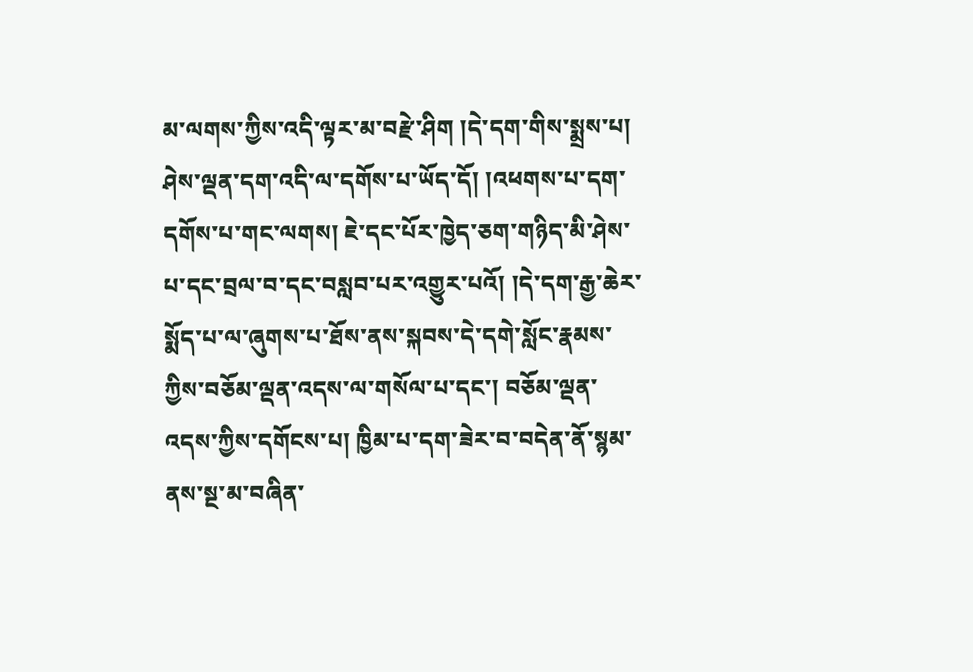མ་ལགས་ཀྱིས་འདི་ལྟར་མ་བརྫེ་ཤིག །དེ་དག་གིས་སྨྲས་པ། ཤེས་ལྡན་དག་འདི་ལ་དགོས་པ་ཡོད་དོ། །འཕགས་པ་དག་དགོས་པ་གང་ལགས། ཇེ་དང་པོར་ཁྱེད་ཅག་གཉིད་མི་ཤེས་པ་དང་བྲལ་བ་དང་བསླབ་པར་འགྱུར་པའོ། །དེ་དག་རྒྱ་ཆེར་སྨོད་པ་ལ་ཞུགས་པ་ཐོས་ནས་སྐབས་དེ་དགེ་སློང་རྣམས་ཀྱིས་བཅོམ་ལྡན་འདས་ལ་གསོལ་པ་དང་། བཅོམ་ལྡན་འདས་ཀྱིས་དགོངས་པ། ཁྱིམ་པ་དག་ཟེར་བ་བདེན་ནོ་སྙམ་ནས་སྔ་མ་བཞིན་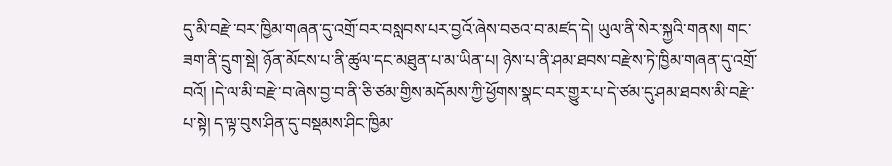དུ་མི་བརྫེ་བར་ཁྱིམ་གཞན་དུ་འགྲོ་བར་བསླབས་པར་བྱའོ་ཞེས་བཅའ་བ་མཛད་དེ། ཡུལ་ནི་སེར་སྐྱའི་གནས། གང་ཟག་ནི་དྲུག་སྡེ། ཉོན་མོངས་པ་ནི་ཚུལ་དང་མཐུན་པ་མ་ཡིན་པ། ཉེས་པ་ནི་ཤམ་ཐབས་བརྫེས་ཏེ་ཁྱིམ་གཞན་དུ་འགྲོ་བའོ། །དེ་ལ་མི་བརྫེ་བ་ཞེས་བྱ་བ་ནི་ཅི་ཙམ་གྱིས་མདོམས་ཀྱི་ཕྱོགས་སྣང་བར་གྱུར་པ་དེ་ཙམ་དུ་ཤམ་ཐབས་མི་བརྫེ་པ་སྟེ། ད་ལྟ་བུས་ཤིན་དུ་བསྡམས་ཤིང་ཁྱིམ་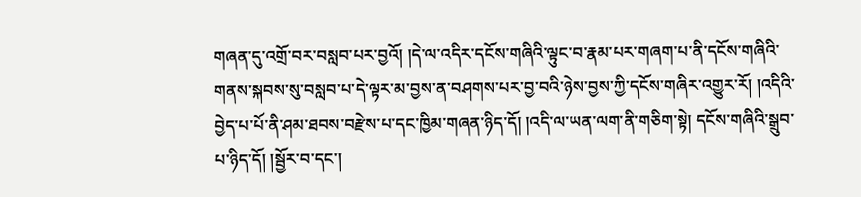གཞན་དུ་འགྲོ་བར་བསླབ་པར་བྱའོ། །དེ་ལ་འདིར་དངོས་གཞིའི་ལྟུང་བ་རྣམ་པར་གཞག་པ་ནི་དངོས་གཞིའི་གནས་སྐབས་སུ་བསླབ་པ་དེ་ལྟར་མ་བྱས་ན་བཤགས་པར་བྱ་བའི་ཉེས་བྱས་ཀྱི་དངོས་གཞིར་འགྱུར་རོ། །འདིའི་བྱེད་པ་པོ་ནི་ཤམ་ཐབས་བརྫེས་པ་དང་ཁྱིམ་གཞན་ཉིད་དོ། །འདི་ལ་ཡན་ལག་ནི་གཅིག་སྟེ། དངོས་གཞིའི་སྒྲུབ་པ་ཉིད་དོ། །སྦྱོར་བ་དང་།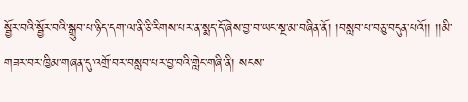སྦྱོར་བའི་སྦྱོར་བའི་སྒྲུབ་པ་ཉིད་དག་ལ་ནི་ཅི་རིགས་པར་ན་སྨད་དོ་ཞེས་བྱ་བ་ཡང་སྔ་མ་བཞིན་ནོ། །བསླབ་པ་བཅུ་བདུན་པའོ།། །།མི་གཟར་བར་ཁྱིམ་གཞན་དུ་འགྲོ་བར་བསླབ་པར་བྱ་བའི་གླེང་གཞི་ནི། སངས་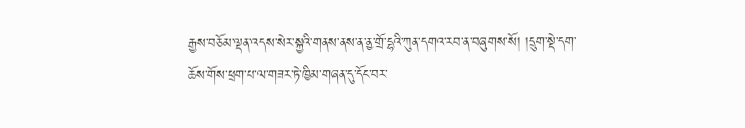རྒྱས་བཅོམ་ལྡན་འདས་སེར་སྐྱའི་གནས་ནས་ན་ནྱ་གྲོ་དྷའི་ཀུན་དགའ་རབ་ན་བཞུགས་སོ། །དྲུག་སྡེ་དག་ཆོས་གོས་ཕྲག་པ་ལ་གཟར་ཏེ་ཁྱིམ་གཞན་དུ་དོང་བར་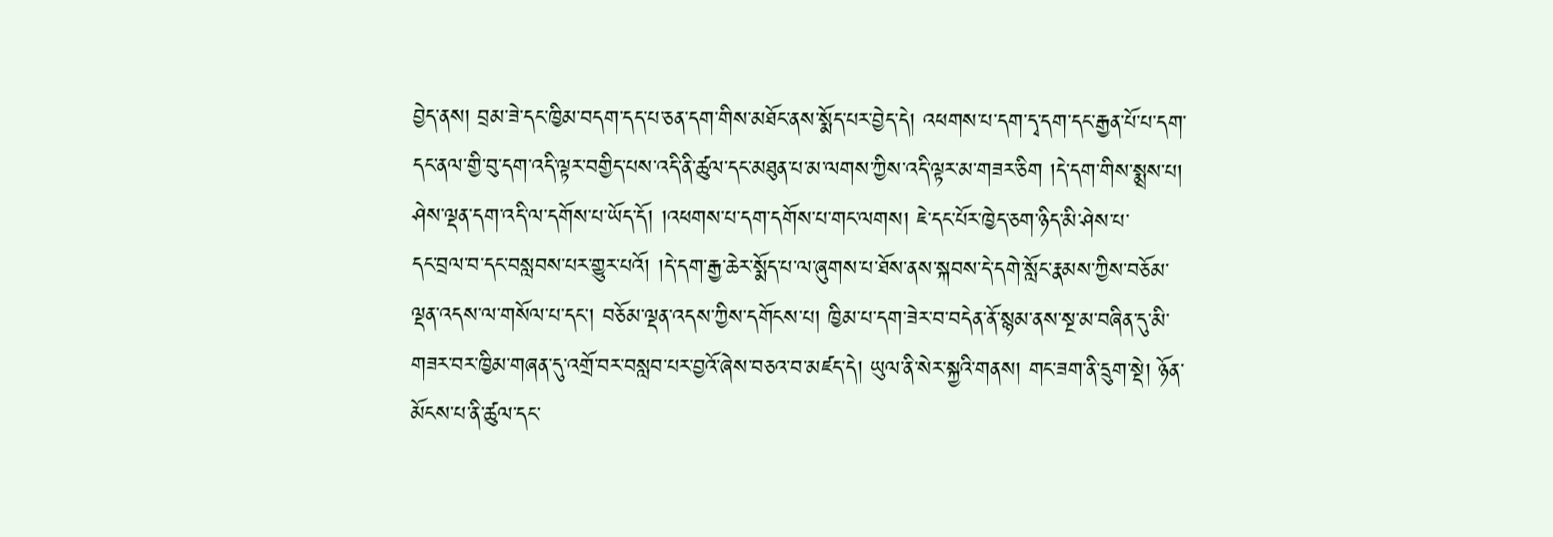བྱེད་ནས། བྲམ་ཟེ་དང་ཁྱིམ་བདག་དད་པ་ཅན་དག་གིས་མཐོང་ནས་སྨོད་པར་བྱེད་དེ། འཕགས་པ་དག་དྭ་དག་དང་རྒྱན་པོ་པ་དག་དང་ནལ་གྱི་བུ་དག་འདི་ལྟར་བགྱིད་པས་འདི་ནི་ཚུལ་དང་མཐུན་པ་མ་ལགས་ཀྱིས་འདི་ལྟར་མ་གཟར་ཅིག །དེ་དག་གིས་སྨྲས་པ། ཤེས་ལྡན་དག་འདི་ལ་དགོས་པ་ཡོད་དོ། །འཕགས་པ་དག་དགོས་པ་གང་ལགས། ཇེ་དང་པོར་ཁྱེད་ཅག་ཉིད་མི་ཤེས་པ་
དང་བྲལ་བ་དང་བསླབས་པར་གྱུར་པའོ། །དེ་དག་རྒྱ་ཆེར་སྨོད་པ་ལ་ཞུགས་པ་ཐོས་ནས་སྐབས་དེ་དགེ་སློང་རྣམས་ཀྱིས་བཅོམ་ལྡན་འདས་ལ་གསོལ་པ་དང་། བཅོམ་ལྡན་འདས་ཀྱིས་དགོངས་པ། ཁྱིམ་པ་དག་ཟེར་བ་བདེན་ནོ་སྙམ་ནས་སྔ་མ་བཞིན་དུ་མི་གཟར་བར་ཁྱིམ་གཞན་དུ་འགྲོ་བར་བསླབ་པར་བྱའོ་ཞེས་བཅའ་བ་མཛད་དེ། ཡུལ་ནི་སེར་སྐྱའི་གནས། གང་ཟག་ནི་དྲུག་སྡེ། ཉོན་མོངས་པ་ནི་ཚུལ་དང་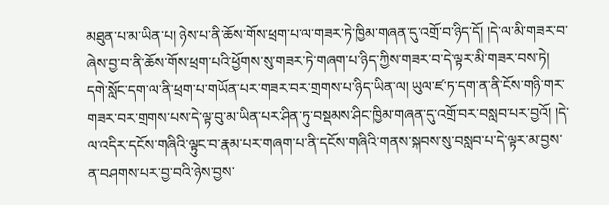མཐུན་པ་མ་ཡིན་པ། ཉེས་པ་ནི་ཆོས་གོས་ཕྲག་པ་ལ་གཟར་ཏེ་ཁྱིམ་གཞན་དུ་འགྲོ་བ་ཉིད་དོ། །དེ་ལ་མི་གཟར་བ་ཞེས་བྱ་བ་ནི་ཆོས་གོས་ཕྲག་པའི་ཕྱོགས་སུ་གཟར་ཏེ་གཞག་པ་ཉིད་ཀྱིས་གཟར་བ་དེ་ལྟར་མི་གཟར་བས་ཏེ། དགེ་སློང་དག་ལ་ནི་ཕྲག་པ་གཡོན་པར་གཟར་བར་གྲགས་པ་ཉིད་ཡིན་ལ། ཡུལ་ཛ་ཏ་དག་ན་ནི་ངོས་གཉི་གར་གཟར་བར་གྲགས་པས་དེ་ལྟ་བུ་མ་ཡིན་པར་ཤིན་ཏུ་བསྡམས་ཤིང་ཁྱིམ་གཞན་དུ་འགྲོ་བར་བསླབ་པར་བྱའོ། །དེ་ལ་འདིར་དངོས་གཞིའི་ལྟུང་བ་རྣམ་པར་གཞག་པ་ནི་དངོས་གཞིའི་གནས་སྐབས་སུ་བསླབ་པ་དེ་ལྟར་མ་བྱས་ན་བཤགས་པར་བྱ་བའི་ཉེས་བྱས་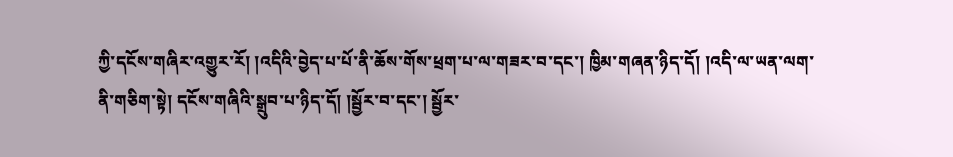ཀྱི་དངོས་གཞིར་འགྱུར་རོ། །འདིའི་བྱེད་པ་པོ་ནི་ཆོས་གོས་ཕྲག་པ་ལ་གཟར་བ་དང་། ཁྱིམ་གཞན་ཉིད་དོ། །འདི་ལ་ཡན་ལག་ནི་གཅིག་སྟེ། དངོས་གཞིའི་སྒྲུབ་པ་ཉིད་དོ། །སྦྱོར་བ་དང་། སྦྱོར་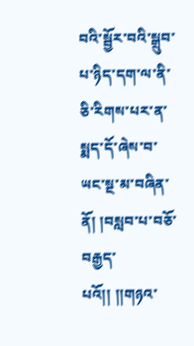བའི་སྦྱོར་བའི་སྒྲུབ་པ་ཉིད་དག་ལ་ནི་ཅི་རིགས་པར་ན་སྨད་དོ་ཞེས་བ་ཡང་སྔ་མ་བཞིན་ནོ། །བསླབ་པ་བཅོ་བརྒྱད་པའོ།། །།གཉའ་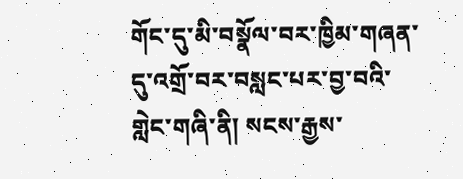གོང་དུ་མི་བསྣོལ་བར་ཁྱིམ་གཞན་དུ་འགྲོ་བར་བསླང་པར་བྱ་བའི་གླེང་གཞི་ནི། སངས་རྒྱས་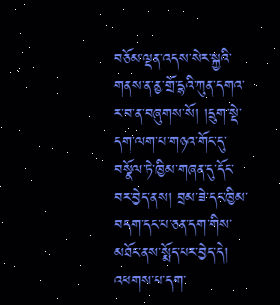བཅོམ་ལྡན་འདས་སེར་སྐྱའི་གནས་ན་ནྱ་གྲོ་དྷའི་ཀུན་དགའ་ར་བ་ན་བཞུགས་སོ། །དྲུག་སྡེ་དག་ལག་པ་གཉའ་གོང་དུ་བསྣོལ་ཏེ་ཁྱིམ་གཞན་དུ་དོང་བར་བྱེད་ནས། བྲམ་ཟེ་དང་ཁྱིམ་བདག་དང་པ་ཅན་དག་གིས་མཐོང་ནས་སྨོད་པར་བྱེད་དེ། འཕགས་པ་དག་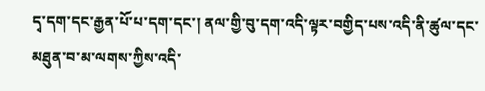དྭ་དག་དང་རྒྱན་པོ་པ་དག་དང་། ནལ་གྱི་བུ་དག་འདི་ལྟར་བགྱིད་པས་འདི་ནི་ཚུལ་དང་མཐུན་བ་མ་ལགས་ཀྱིས་འདི་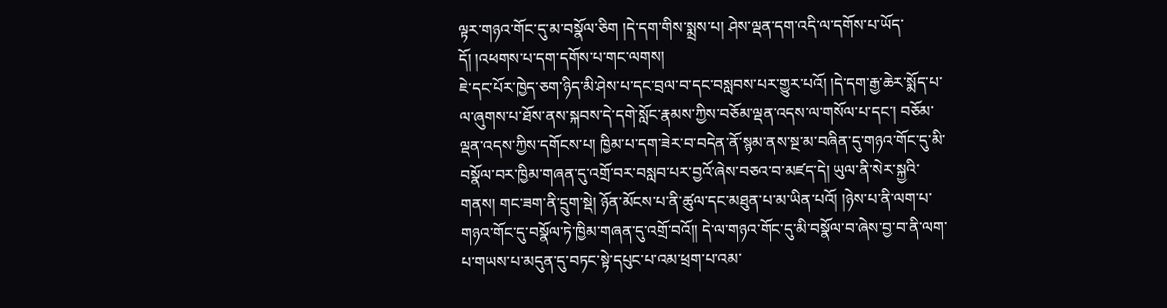ལྟར་གཉའ་གོང་དུ་མ་བསྣོལ་ཅིག །དེ་དག་གིས་སྨྲས་པ། ཤེས་ལྡན་དག་འདི་ལ་དགོས་པ་ཡོད་དོ། །འཕགས་པ་དག་དགོས་པ་གང་ལགས།
ཇེ་དང་པོར་ཁྱེད་ཅག་ཉིད་མི་ཤེས་པ་དང་བྲལ་བ་དང་བསླབས་པར་གྱུར་པའོ། །དེ་དག་རྒྱ་ཆེར་སྨོད་པ་ལ་ཞུགས་པ་ཐོས་ནས་སྐབས་དེ་དགེ་སློང་རྣམས་ཀྱིས་བཅོམ་ལྡན་འདས་ལ་གསོལ་པ་དང་། བཅོམ་ལྡན་འདས་ཀྱིས་དགོངས་པ། ཁྱིམ་པ་དག་ཟེར་བ་བདེན་ནོ་སྙམ་ནས་སྔ་མ་བཞིན་དུ་གཉའ་གོང་དུ་མི་བསྣོལ་བར་ཁྱིམ་གཞན་དུ་འགྲོ་བར་བསླབ་པར་བྱའོ་ཞེས་བཅའ་བ་མཛད་དེ། ཡུལ་ནི་སེར་སྐྱའི་གནས། གང་ཟག་ནི་དྲུག་སྡེ། ཉོན་མོངས་པ་ནི་ཚུལ་དང་མཐུན་པ་མ་ཡིན་པའོ། །ཉེས་པ་ནི་ལག་པ་གཉའ་གོང་དུ་བསྣོལ་ཏེ་ཁྱིམ་གཞན་དུ་འགྲོ་བའོ།། དེ་ལ་གཉའ་གོང་དུ་མི་བསྣོལ་བ་ཞེས་བྱ་བ་ནི་ལག་པ་གཡས་པ་མདུན་དུ་བཏང་སྟེ་དཔུང་པ་འམ་ཕྲག་པ་འམ་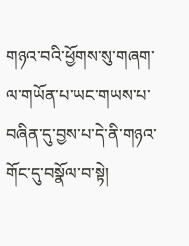གཉའ་བའི་ཕྱོགས་སུ་གཞག་ལ་གཡོན་པ་ཡང་གཡས་པ་བཞིན་དུ་བྱས་པ་དེ་ནི་གཉའ་གོང་དུ་བསྣོལ་བ་སྟེ།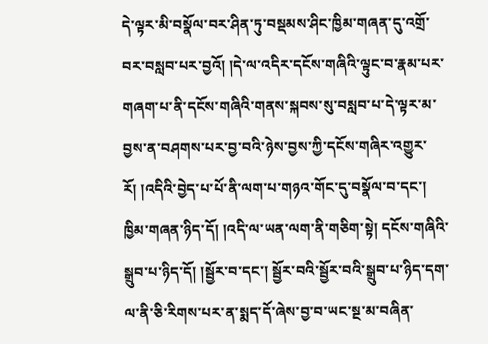དེ་ལྟར་མི་བསྣོལ་བར་ཤིན་ཏུ་བསྡམས་ཤིང་ཁྱིམ་གཞན་དུ་འགྲོ་བར་བསླབ་པར་བྱའོ། །དེ་ལ་འདིར་དངོས་གཞིའི་ལྟུང་བ་རྣམ་པར་གཞག་པ་ནི་དངོས་གཞིའི་གནས་སྐབས་སུ་བསླབ་པ་དེ་ལྟར་མ་བྱས་ན་བཤགས་པར་བྱ་བའི་ཉེས་བྱས་ཀྱི་དངོས་གཞིར་འགྱུར་རོ། །འདིའི་བྱེད་པ་པོ་ནི་ལག་པ་གཉའ་གོང་དུ་བསྣོལ་བ་དང་། ཁྱིམ་གཞན་ཉིད་དོ། །འདི་ལ་ཡན་ལག་ནི་གཅིག་སྟེ། དངོས་གཞིའི་སྒྲུབ་པ་ཉིད་དོ། །སྦྱོར་བ་དང་། སྦྱོར་བའི་སྦྱོར་བའི་སྒྲུབ་པ་ཉིད་དག་ལ་ནི་ཅི་རིགས་པར་ན་སྨད་དོ་ཞེས་བྱ་བ་ཡང་སྔ་མ་བཞིན་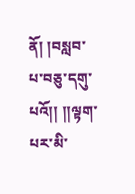ནོ། །བསླབ་པ་བཅུ་དགུ་པའོ།། །།ལྟག་པར་མི་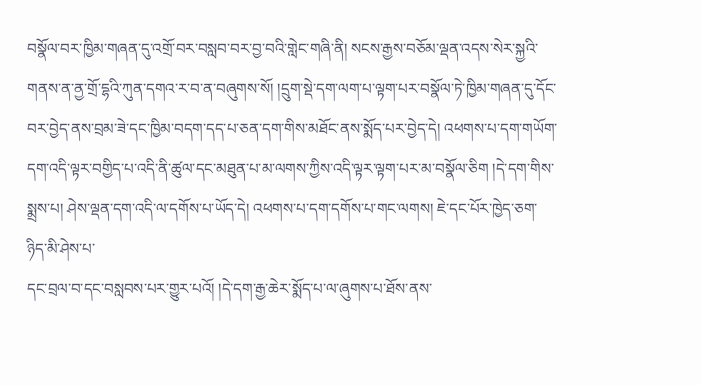བསྣོལ་བར་ཁྱིམ་གཞན་དུ་འགྲོ་བར་བསླབ་བར་བྱ་བའི་གླེང་གཞི་ནི། སངས་རྒྱས་བཅོམ་ལྡན་འདས་སེར་སྐྱའི་གནས་ན་ནྱ་གྲོ་དྷའི་ཀུན་དགའ་ར་བ་ན་བཞུགས་སོ། །དྲུག་སྡེ་དག་ལག་པ་ལྟག་པར་བསྣོལ་ཏེ་ཁྱིམ་གཞན་དུ་དོང་བར་བྱེད་ནས་བྲམ་ཟེ་དང་ཁྱིམ་བདག་དད་པ་ཅན་དག་གིས་མཐོང་ནས་སྨོད་པར་བྱེད་དེ། འཕགས་པ་དག་གཡོག་དག་འདི་ལྟར་བགྱིད་པ་འདི་ནི་ཚུལ་དང་མཐུན་པ་མ་ལགས་ཀྱིས་འདི་ལྟར་ལྟག་པར་མ་བསྣོལ་ཅིག །དེ་དག་གིས་སྨྲས་པ། ཤེས་ལྡན་དག་འདི་ལ་དགོས་པ་ཡོད་དེ། འཕགས་པ་དག་དགོས་པ་གང་ལགས། ཇེ་དང་པོར་ཁྱེད་ཅག་ཉིད་མི་ཤེས་པ་
དང་བྲལ་བ་དང་བསླབས་པར་གྱུར་པའོ། །དེ་དག་རྒྱ་ཆེར་སྨོད་པ་ལ་ཞུགས་པ་ཐོས་ནས་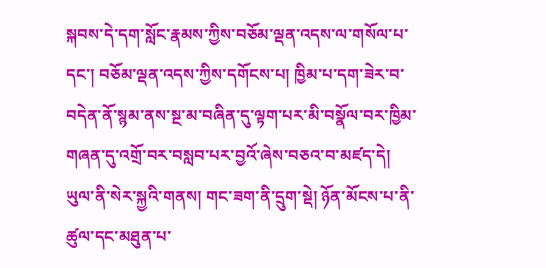སྐབས་དེ་དག་སློང་རྣམས་ཀྱིས་བཅོམ་ལྡན་འདས་ལ་གསོལ་པ་དང་། བཅོམ་ལྡན་འདས་ཀྱིས་དགོངས་པ། ཁྱིམ་པ་དག་ཟེར་བ་བདེན་ནོ་སྙམ་ནས་སྔ་མ་བཞིན་དུ་ལྟག་པར་མི་བསྣོལ་བར་ཁྱིམ་གཞན་དུ་འགྲོ་བར་བསླབ་པར་བྱའོ་ཞེས་བཅའ་བ་མཛད་དེ། ཡུལ་ནི་སེར་སྐྱའི་གནས། གང་ཟག་ནི་དྲུག་སྡེ། ཉོན་མོངས་པ་ནི་ཚུལ་དང་མཐུན་པ་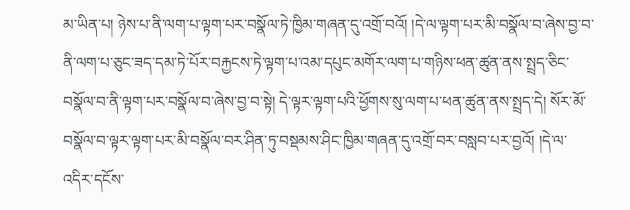མ་ཡིན་པ། ཉེས་པ་ནི་ལག་པ་ལྟག་པར་བསྣོལ་ཏེ་ཁྱིམ་གཞན་དུ་འགྲོ་བའོ། །དེ་ལ་ལྟག་པར་མི་བསྣོལ་བ་ཞེས་བྱ་བ་ནི་ལག་པ་ཅུང་ཟད་དམ་ཏེ་པོར་བརྐྱངས་ཏེ་ལྟག་པ་འམ་དཔུང་མགོར་ལག་པ་གཉིས་ཕན་ཚུན་ནས་སྤྲད་ཅིང་བསྣོལ་བ་ནི་ལྟག་པར་བསྣོལ་བ་ཞེས་བྱ་བ་སྟེ། དེ་ལྟར་ལྟག་པའི་ཕྱོགས་སུ་ལག་པ་ཕན་ཚུན་ནས་སྤྲད་དེ། སོར་མོ་བསྣོལ་བ་ལྟར་ལྟག་པར་མི་བསྣོལ་བར་ཤིན་ཏུ་བསྡམས་ཤིང་ཁྱིམ་གཞན་དུ་འགྲོ་བར་བསླབ་པར་བྱའོ། །དེ་ལ་འདིར་དངོས་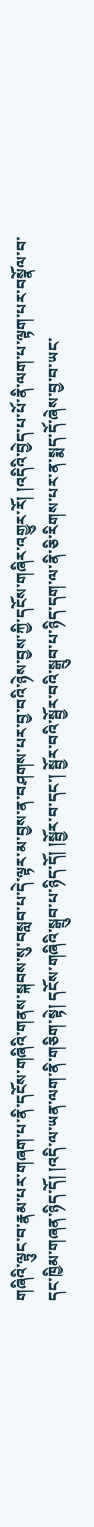གཞིའི་ལྟུང་བ་རྣམ་པར་གཞག་པ་ནི་དངོས་གཞིའི་གནས་སྐབས་སུ་བསླབ་པ་དེ་ལྟར་མ་བྱས་ན་བཤགས་པར་བྱ་བའི་ཉེས་བྱས་ཀྱི་དངོས་གཞིར་འགྱུར་རོ། །འདིའི་བྱེད་པ་པོ་ནི་ལག་པ་ལྟག་པར་བསྣོལ་བ་དང་ཁྱིམ་གཞན་ཉིད་དོ། །འདི་ལ་ཡན་ལག་ནི་གཅིག་སྟེ། དངོས་གཞིའི་སྒྲུབ་པ་ཉིད་དོ། །སྦྱོར་བ་དང་། སྦྱོར་བའི་སྦྱོར་བའི་སྒྲུབ་པ་ཉིད་དག་ལ་ནི་ཅི་རིགས་པར་ན་སྨད་དོ་ཞེས་བྱ་བ་ཡང་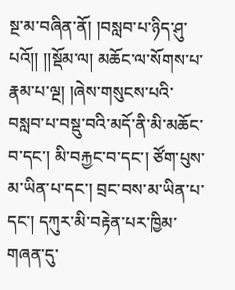སྔ་མ་བཞིན་ནོ། །བསླབ་པ་ཉིད་ཤུ་པའོ།། །།སྡོམ་ལ། མཆོང་ལ་སོགས་པ་རྣམ་པ་ལྔ། །ཞེས་གསུངས་པའི་བསླབ་པ་བསྡུ་བའི་མདོ་ནི་མི་མཆོང་བ་དང་། མི་བརྐྱང་བ་དང་། ཙོག་པུས་མ་ཡིན་པ་དང་། བྲང་བས་མ་ཡིན་པ་དང་། དཀུར་མི་བརྟེན་པར་ཁྱིམ་གཞན་དུ་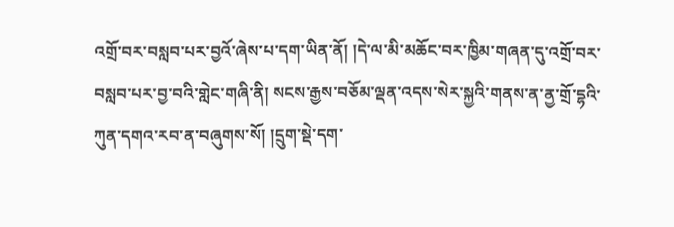འགྲོ་བར་བསླབ་པར་བྱའོ་ཞེས་པ་དག་ཡིན་ནོ། །དེ་ལ་མི་མཆོང་བར་ཁྱིམ་གཞན་དུ་འགྲོ་བར་བསླབ་པར་བྱ་བའི་གླེང་གཞི་ནི། སངས་རྒྱས་བཅོམ་ལྡན་འདས་སེར་སྐྱའི་གནས་ན་ནྱ་གྲོ་དྷའི་ཀུན་དགའ་རབ་ན་བཞུགས་སོ། །དྲུག་སྡེ་དག་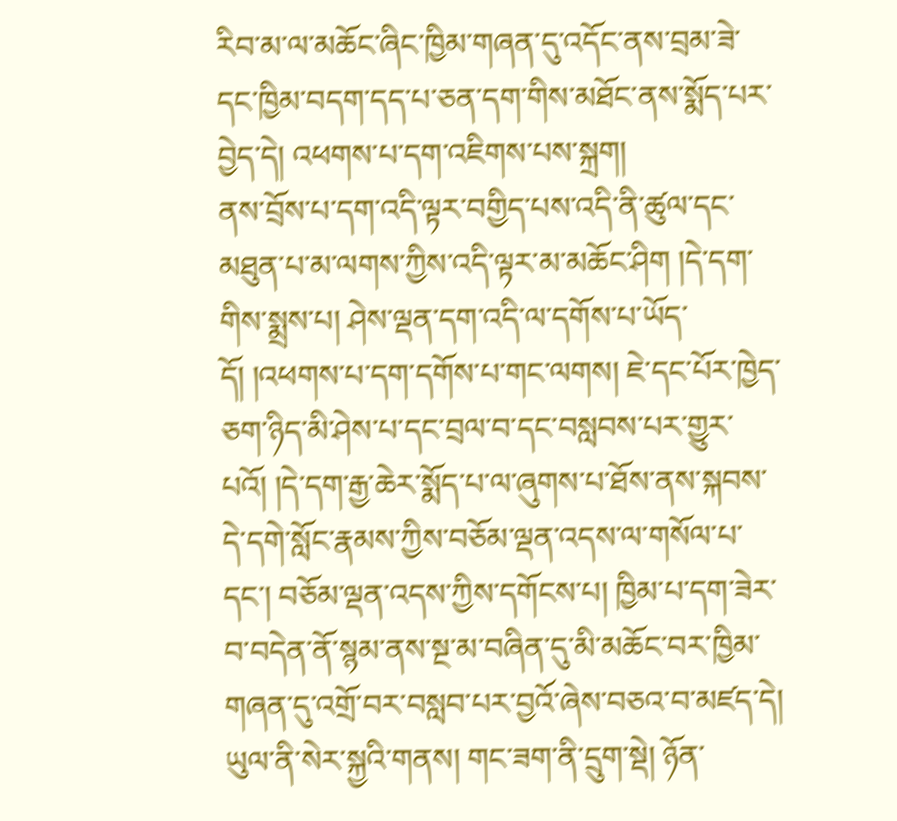རིབ་མ་ལ་མཆོང་ཞིང་ཁྱིམ་གཞན་དུ་འདོང་ནས་བྲམ་ཟེ་དང་ཁྱིམ་བདག་དད་པ་ཅན་དག་གིས་མཐོང་ནས་སྨོད་པར་བྱེད་དེ། འཕགས་པ་དག་འཇིགས་པས་སྐྲག།
ནས་བྲོས་པ་དག་འདི་ལྟར་བགྱིད་པས་འདི་ནི་ཚུལ་དང་མཐུན་པ་མ་ལགས་ཀྱིས་འདི་ལྟར་མ་མཆོང་ཤིག །དེ་དག་གིས་སྨྲས་པ། ཤེས་ལྡན་དག་འདི་ལ་དགོས་པ་ཡོད་དོ། །འཕགས་པ་དག་དགོས་པ་གང་ལགས། ཇེ་དང་པོར་ཁྱེད་ཅག་ཉིད་མི་ཤེས་པ་དང་བྲལ་བ་དང་བསླབས་པར་གྱུར་པའོ། །དེ་དག་རྒྱ་ཆེར་སྨོད་པ་ལ་ཞུགས་པ་ཐོས་ནས་སྐབས་དེ་དགེ་སློང་རྣམས་ཀྱིས་བཅོམ་ལྡན་འདས་ལ་གསོལ་པ་དང་། བཅོམ་ལྡན་འདས་ཀྱིས་དགོངས་པ། ཁྱིམ་པ་དག་ཟེར་བ་བདེན་ནོ་སྙམ་ནས་སྔ་མ་བཞིན་དུ་མི་མཆོང་བར་ཁྱིམ་གཞན་དུ་འགྲོ་བར་བསླབ་པར་བྱའོ་ཞེས་བཅའ་བ་མཛད་དེ། ཡུལ་ནི་སེར་སྐྱའི་གནས། གང་ཟག་ནི་དྲུག་སྡེ། ཉོན་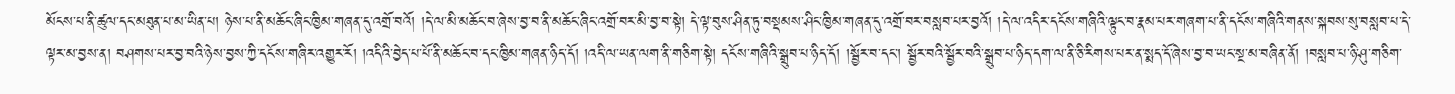མོངས་པ་ནི་ཚུལ་དང་མཐུན་པ་མ་ཡིན་པ། ཉེས་པ་ནི་མཆོང་ཞིང་ཁྱིམ་གཞན་དུ་འགྲོ་བའོ། །དེ་ལ་མི་མཆོང་བ་ཞེས་བྱ་བ་ནི་མཆོང་ཞིང་འགྲོ་བར་མི་བྱ་བ་སྟེ། དེ་ལྟ་བུས་ཤིན་ཏུ་བསྡམས་ཤིང་ཁྱིམ་གཞན་དུ་འགྲོ་བར་བསླབ་པར་བྱའོ། །དེ་ལ་འདིར་དངོས་གཞིའི་ལྟུང་བ་རྣམ་པར་གཞག་པ་ནི་དངོས་གཞིའི་གནས་སྐབས་སུ་བསླབ་པ་དེ་ལྟར་མ་བྱས་ན། བཤགས་པར་བྱ་བའི་ཉེས་བྱས་ཀྱི་དངོས་གཞིར་འགྱུར་རོ། །འདིའི་བྱེད་པ་པོ་ནི་མཆོང་བ་དང་ཁྱིམ་གཞན་ཉིད་དོ། །འདི་ལ་ཡན་ལག་ནི་གཅིག་སྟེ། དངོས་གཞིའི་སྒྲུབ་པ་ཉིད་དོ། །སྦྱོར་བ་དང་། སྦྱོར་བའི་སྦྱོར་བའི་སྒྲུབ་པ་ཉིད་དག་ལ་ནི་ཅི་རིགས་པར་ན་སྨད་དོ་ཞེས་བྱ་བ་ཡང་སྔ་མ་བཞིན་ནོ། །བསླབ་པ་ཉི་ཤུ་གཅིག་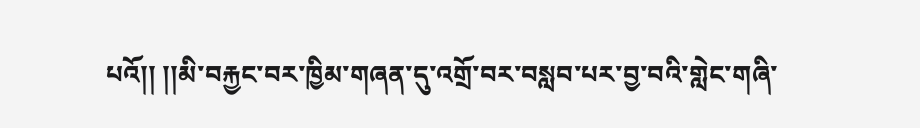པའོ།། །།མི་བརྐྱང་བར་ཁྱིམ་གཞན་དུ་འགྲོ་བར་བསླབ་པར་བྱ་བའི་གླེང་གཞི་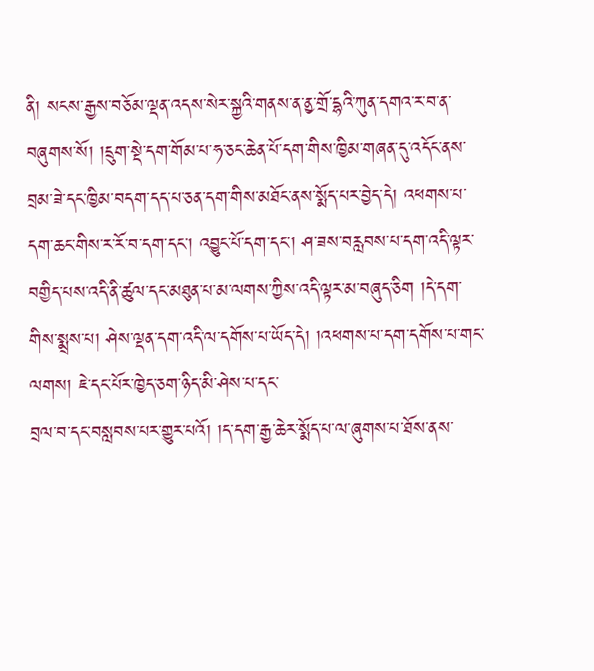ནི། སངས་རྒྱས་བཅོམ་ལྡན་འདས་སེར་སྐྱའི་གནས་ན་ནྱ་གྲོ་དྷའི་ཀུན་དགའ་ར་བ་ན་བཞུགས་སོ། །དྲུག་སྡེ་དག་གོམ་པ་ཧ་ཅང་ཆེན་པོ་དག་གིས་ཁྱིམ་གཞན་དུ་འདོང་ནས་བྲམ་ཟེ་དང་ཁྱིམ་བདག་དད་པ་ཅན་དག་གིས་མཐོང་ནས་སྨོད་པར་བྱེད་དེ། འཕགས་པ་དག་ཆང་གིས་ར་རོ་བ་དག་དང་། འབྱུང་པོ་དག་དང་། ཤ་ཟས་བརླབས་པ་དག་འདི་ལྟར་བགྱིད་པས་འདི་ནི་ཚུལ་དང་མཐུན་པ་མ་ལགས་ཀྱིས་འདི་ལྟར་མ་བཞུད་ཅིག །དེ་དག་གིས་སྨྲས་པ། ཤེས་ལྡན་དག་འདི་ལ་དགོས་པ་ཡོད་དེ། །འཕགས་པ་དག་དགོས་པ་གང་ལགས། ཇེ་དང་པོར་ཁྱེད་ཅག་ཉིད་མི་ཤེས་པ་དང་
བྲལ་བ་དང་བསླབས་པར་གྱུར་པའོ། །ད་དག་རྒྱ་ཆེར་སྨོད་པ་ལ་ཞུགས་པ་ཐོས་ནས་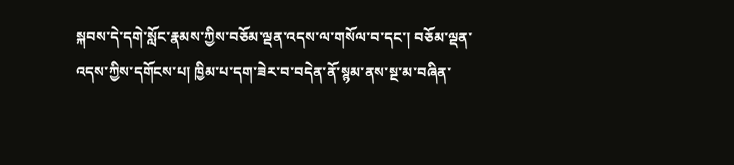སྐབས་དེ་དགེ་སློང་རྣམས་ཀྱིས་བཅོམ་ལྡན་འདས་ལ་གསོལ་བ་དང་། བཅོམ་ལྡན་འདས་ཀྱིས་དགོངས་པ། ཁྱིམ་པ་དག་ཟེར་བ་བདེན་ནོ་སྙམ་ནས་སྔ་མ་བཞིན་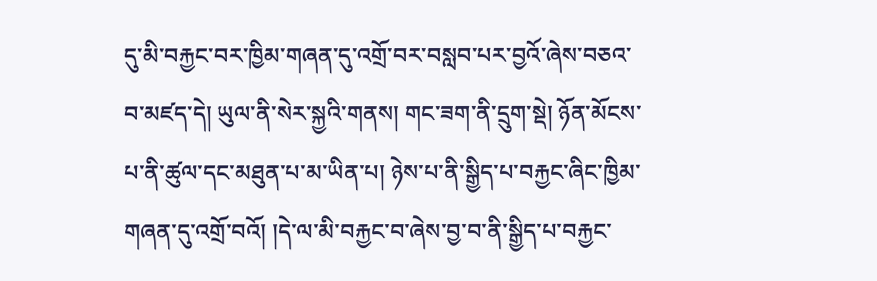དུ་མི་བརྐྱང་བར་ཁྱིམ་གཞན་དུ་འགྲོ་བར་བསླབ་པར་བྱའོ་ཞེས་བཅའ་བ་མཛད་དེ། ཡུལ་ནི་སེར་སྐྱའི་གནས། གང་ཟག་ནི་དྲུག་སྡེ། ཉོན་མོངས་པ་ནི་ཚུལ་དང་མཐུན་པ་མ་ཡིན་པ། ཉེས་པ་ནི་སྒྱིད་པ་བརྐྱང་ཞིང་ཁྱིམ་གཞན་དུ་འགྲོ་བའོ། །དེ་ལ་མི་བརྐྱང་བ་ཞེས་བྱ་བ་ནི་སྒྱིད་པ་བརྐྱང་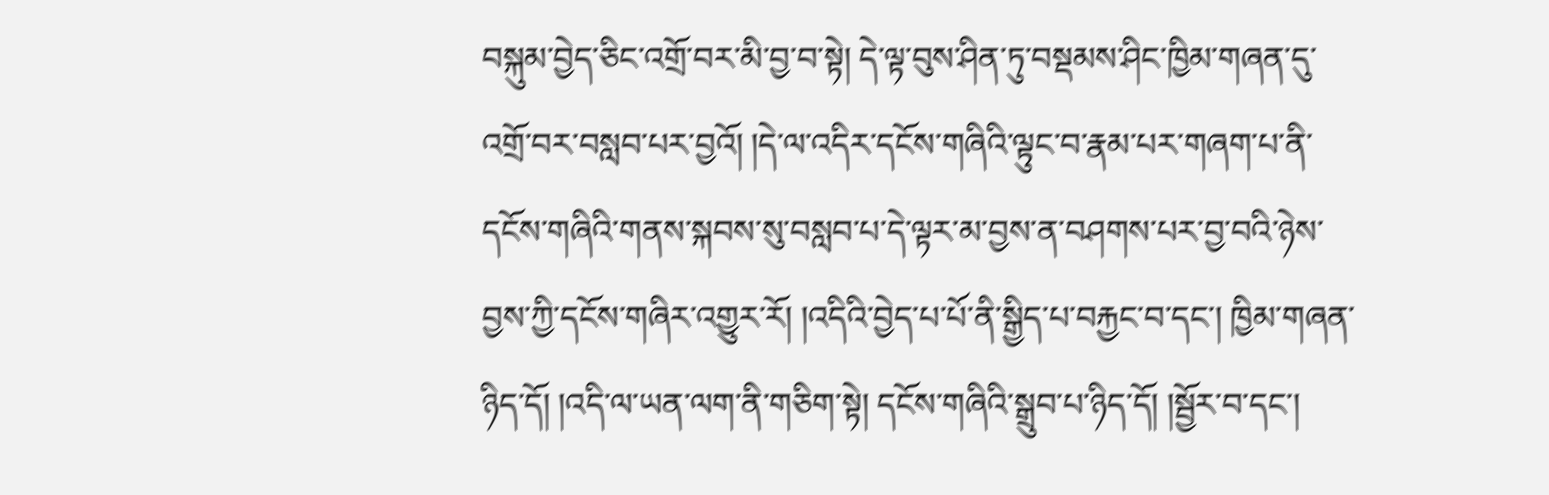བསྐུམ་བྱེད་ཅིང་འགྲོ་བར་མི་བྱ་བ་སྟེ། དེ་ལྟ་བུས་ཤིན་ཏུ་བསྡམས་ཤིང་ཁྱིམ་གཞན་དུ་འགྲོ་བར་བསླབ་པར་བྱའོ། །དེ་ལ་འདིར་དངོས་གཞིའི་ལྟུང་བ་རྣམ་པར་གཞག་པ་ནི་དངོས་གཞིའི་གནས་སྐབས་སུ་བསླབ་པ་དེ་ལྟར་མ་བྱས་ན་བཤགས་པར་བྱ་བའི་ཉེས་བྱས་ཀྱི་དངོས་གཞིར་འགྱུར་རོ། །འདིའི་བྱེད་པ་པོ་ནི་སྒྱིད་པ་བརྐྱང་བ་དང་། ཁྱིམ་གཞན་ཉིད་དོ། །འདི་ལ་ཡན་ལག་ནི་གཅིག་སྟེ། དངོས་གཞིའི་སྒྲུབ་པ་ཉིད་དོ། །སྦྱོར་བ་དང་།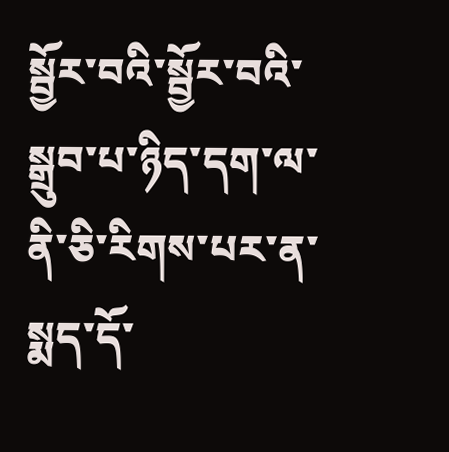སྦྱོར་བའི་སྦྱོར་བའི་སྒྲུབ་པ་ཉིད་དག་ལ་ནི་ཅི་རིགས་པར་ན་སྨད་དོ་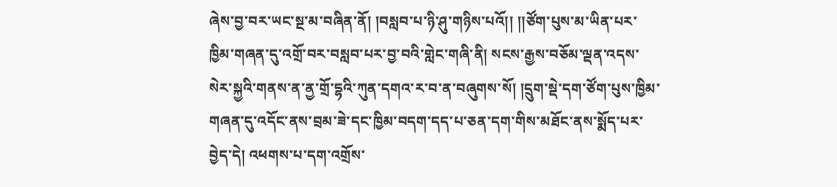ཞེས་བྱ་བར་ཡང་སྔ་མ་བཞིན་ནོ། །བསླབ་པ་ཉི་ཤུ་གཉིས་པའོ།། །།ཙོག་པུས་མ་ཡིན་པར་ཁྱིམ་གཞན་དུ་འགྲོ་བར་བསླབ་པར་བྱ་བའི་གླེང་གཞི་ནི། སངས་རྒྱས་བཅོམ་ལྡན་འདས་སེར་སྐྱའི་གནས་ན་ནྱ་གྲོ་དྷའི་ཀུན་དགའ་ར་བ་ན་བཞུགས་སོ། །དྲུག་སྡེ་དག་ཙོག་པུས་ཁྱིམ་གཞན་དུ་འདོང་ནས་བྲམ་ཟེ་དང་ཁྱིམ་བདག་དད་པ་ཅན་དག་གིས་མཐོང་ནས་སྨོད་པར་བྱེད་དེ། འཕགས་པ་དག་འགྲོས་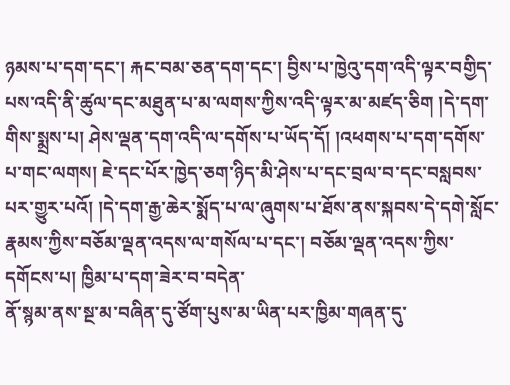ཉམས་པ་དག་དང་། རྐང་བམ་ཅན་དག་དང་། བྱིས་པ་ཁྱེའུ་དག་འདི་ལྟར་བགྱིད་པས་འདི་ནི་ཚུལ་དང་མཐུན་པ་མ་ལགས་ཀྱིས་འདི་ལྟར་མ་མཛད་ཅིག །དེ་དག་གིས་སྨྲས་པ། ཤེས་ལྡན་དག་འདི་ལ་དགོས་པ་ཡོད་དོ། །འཕགས་པ་དག་དགོས་པ་གང་ལགས། ཇེ་དང་པོར་ཁྱེད་ཅག་ཉིད་མི་ཤེས་པ་དང་བྲལ་བ་དང་བསླབས་པར་གྱུར་པའོ། །དེ་དག་རྒྱ་ཆེར་སྨོད་པ་ལ་ཞུགས་པ་ཐོས་ནས་སྐབས་དེ་དགེ་སློང་རྣམས་ཀྱིས་བཅོམ་ལྡན་འདས་ལ་གསོལ་པ་དང་། བཅོམ་ལྡན་འདས་ཀྱིས་དགོངས་པ། ཁྱིམ་པ་དག་ཟེར་བ་བདེན་
ནོ་སྙམ་ནས་སྔ་མ་བཞིན་དུ་ཙོག་པུས་མ་ཡིན་པར་ཁྱིམ་གཞན་དུ་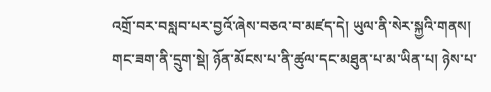འགྲོ་བར་བསླབ་པར་བྱའོ་ཞེས་བཅའ་བ་མཛད་དེ། ཡུལ་ནི་སེར་སྐྱའི་གནས། གང་ཟག་ནི་དྲུག་སྡེ། ཉོན་མོངས་པ་ནི་ཚུལ་དང་མཐུན་པ་མ་ཡིན་པ། ཉེས་པ་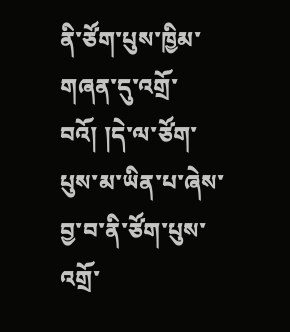ནི་ཙོག་པུས་ཁྱིམ་གཞན་དུ་འགྲོ་བའོ། །དེ་ལ་ཙོག་པུས་མ་ཡིན་པ་ཞེས་བྱ་བ་ནི་ཙོག་པུས་འགྲོ་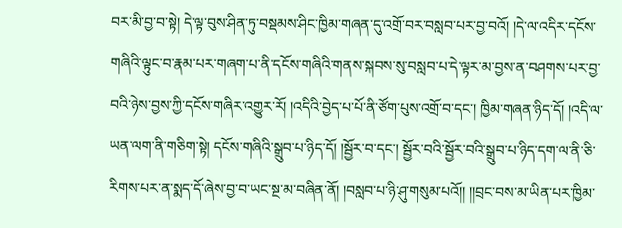བར་མི་བྱ་བ་སྟེ། དེ་ལྟ་བུས་ཤིན་ཏུ་བསྡམས་ཤིང་ཁྱིམ་གཞན་དུ་འགྲོ་བར་བསླབ་པར་བྱ་བའོ། །དེ་ལ་འདིར་དངོས་གཞིའི་ལྟུང་བ་རྣམ་པར་གཞག་པ་ནི་དངོས་གཞིའི་གནས་སྐབས་སུ་བསླབ་པ་དེ་ལྟར་མ་བྱས་ན་བཤགས་པར་བྱ་བའི་ཉེས་བྱས་ཀྱི་དངོས་གཞིར་འགྱུར་རོ། །འདིའི་བྱེད་པ་པོ་ནི་ཙོག་པུས་འགྲོ་བ་དང་། ཁྱིམ་གཞན་ཉིད་དོ། །འདི་ལ་ཡན་ལག་ནི་གཅིག་སྟེ། དངོས་གཞིའི་སྒྲུབ་པ་ཉིད་དོ། །སྦྱོར་བ་དང་། སྦྱོར་བའི་སྦྱོར་བའི་སྒྲུབ་པ་ཉིད་དག་ལ་ནི་ཅི་རིགས་པར་ན་སྨད་དོ་ཞེས་བྱ་བ་ཡང་སྔ་མ་བཞིན་ནོ། །བསླབ་པ་ཉི་ཤུ་གསུམ་པའོ།། །།བྲང་བས་མ་ཡིན་པར་ཁྱིམ་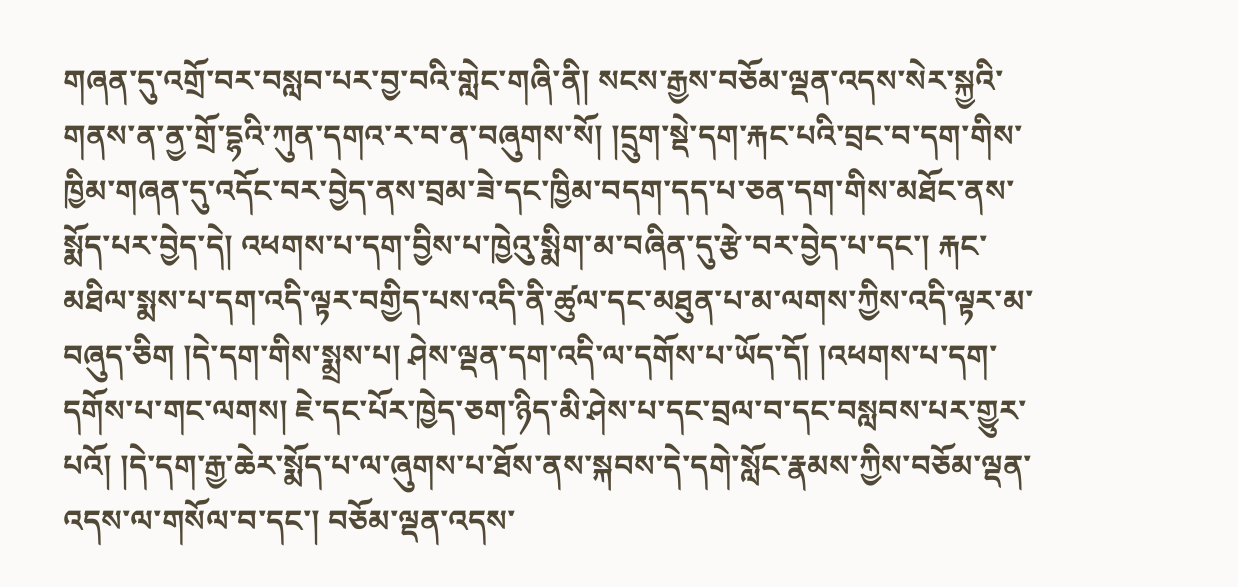གཞན་དུ་འགྲོ་བར་བསླབ་པར་བྱ་བའི་གླེང་གཞི་ནི། སངས་རྒྱས་བཅོམ་ལྡན་འདས་སེར་སྐྱའི་གནས་ན་ནྱ་གྲོ་དྷའི་ཀུན་དགའ་ར་བ་ན་བཞུགས་སོ། །དྲུག་སྡེ་དག་རྐང་པའི་བྲང་བ་དག་གིས་ཁྱིམ་གཞན་དུ་འདོང་བར་བྱེད་ནས་བྲམ་ཟེ་དང་ཁྱིམ་བདག་དད་པ་ཅན་དག་གིས་མཐོང་ནས་སྨོད་པར་བྱེད་དེ། འཕགས་པ་དག་བྱིས་པ་ཁྱེའུ་སྨིག་མ་བཞིན་དུ་རྩེ་བར་བྱེད་པ་དང་། རྐང་མཐིལ་སྨས་པ་དག་འདི་ལྟར་བགྱིད་པས་འདི་ནི་ཚུལ་དང་མཐུན་པ་མ་ལགས་ཀྱིས་འདི་ལྟར་མ་བཞུད་ཅིག །དེ་དག་གིས་སྨྲས་པ། ཤེས་ལྡན་དག་འདི་ལ་དགོས་པ་ཡོད་དོ། །འཕགས་པ་དག་དགོས་པ་གང་ལགས། ཇེ་དང་པོར་ཁྱེད་ཅག་ཉིད་མི་ཤེས་པ་དང་བྲལ་བ་དང་བསླབས་པར་གྱུར་པའོ། །དེ་དག་རྒྱ་ཆེར་སྨོད་པ་ལ་ཞུགས་པ་ཐོས་ནས་སྐབས་དེ་དགེ་སློང་རྣམས་ཀྱིས་བཅོམ་ལྡན་འདས་ལ་གསོལ་བ་དང་། བཅོམ་ལྡན་འདས་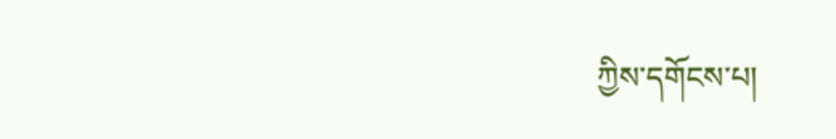ཀྱིས་དགོངས་པ།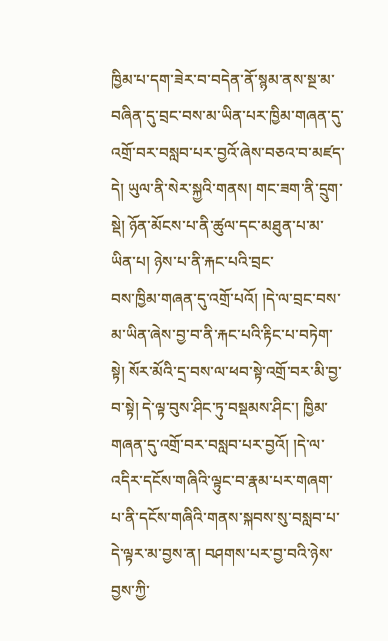ཁྱིམ་པ་དག་ཟེར་བ་བདེན་ནོ་སྙམ་ནས་སྔ་མ་བཞིན་དུ་བྲང་བས་མ་ཡིན་པར་ཁྱིམ་གཞན་དུ་འགྲོ་བར་བསླབ་པར་བྱའོ་ཞེས་བཅའ་བ་མཛད་དེ། ཡུལ་ནི་སེར་སྐྱའི་གནས། གང་ཟག་ནི་དྲུག་སྡེ། ཉོན་མོངས་པ་ནི་ཚུལ་དང་མཐུན་པ་མ་ཡིན་པ། ཉེས་པ་ནི་རྐང་པའི་བྲང་
བས་ཁྱིམ་གཞན་དུ་འགྲོ་པའོ། །དེ་ལ་བྲང་བས་མ་ཡིན་ཞེས་བྱ་བ་ནི་རྐང་པའི་རྟིང་པ་བཏེག་སྟེ། སོར་མོའི་དྲ་བས་ལ་ཕབ་སྟེ་འགྲོ་བར་མི་བྱ་བ་སྟེ། དེ་ལྟ་བུས་ཤིང་ཏུ་བསྡམས་ཤིང་། ཁྱིམ་གཞན་དུ་འགྲོ་བར་བསླབ་པར་བྱའོ། །དེ་ལ་འདིར་དངོས་གཞིའི་ལྟུང་བ་རྣམ་པར་གཞག་པ་ནི་དངོས་གཞིའི་གནས་སྐབས་སུ་བསླབ་པ་དེ་ལྟར་མ་བྱས་ན། བཤགས་པར་བྱ་བའི་ཉེས་བྱས་ཀྱི་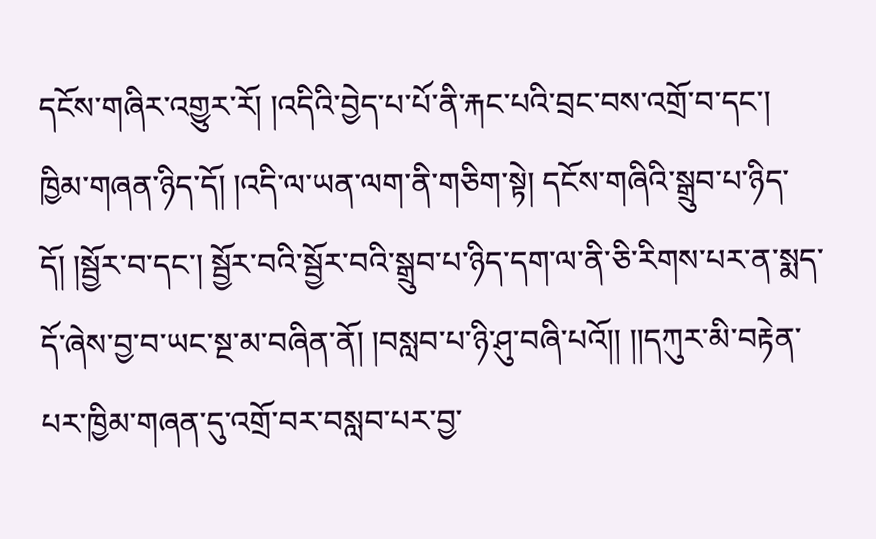དངོས་གཞིར་འགྱུར་རོ། །འདིའི་བྱེད་པ་པོ་ནི་རྐང་པའི་བྲང་བས་འགྲོ་བ་དང་། ཁྱིམ་གཞན་ཉིད་དོ། །འདི་ལ་ཡན་ལག་ནི་གཅིག་སྟེ། དངོས་གཞིའི་སྒྲུབ་པ་ཉིད་དོ། །སྦྱོར་བ་དང་། སྦྱོར་བའི་སྦྱོར་བའི་སྒྲུབ་པ་ཉིད་དག་ལ་ནི་ཅི་རིགས་པར་ན་སྨད་དོ་ཞེས་བྱ་བ་ཡང་སྔ་མ་བཞིན་ནོ། །བསླབ་པ་ཉི་ཤུ་བཞི་པའོ།། །།དཀུར་མི་བརྟེན་པར་ཁྱིམ་གཞན་དུ་འགྲོ་བར་བསླབ་པར་བྱ་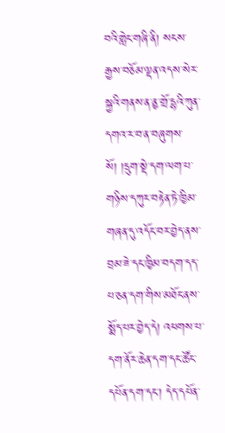བའི་གླེང་གཞི་ནི། སངས་རྒྱས་བཅོམ་ལྡན་འདས་སེར་སྐྱའི་གནས་ན་ནྱ་གྲོ་དྷའི་ཀུན་དགའ་ར་བ་ན་བཞུགས་སོ། །དྲུག་སྡེ་དག་ལག་པ་གཉིས་དཀུར་བརྟེན་ཏེ་ཁྱིམ་གཞན་དུ་འདོང་བར་བྱེད་ནས་བྲམ་ཟེ་དང་ཁྱིམ་བདག་དད་པ་ཅན་དག་གིས་མཐོང་ནས་སྨོད་པར་བྱེད་དེ། འཕགས་པ་དག་ནོར་ཆེན་དག་དང་ཚོང་དཔོན་དག་དང་། དེད་དཔོན་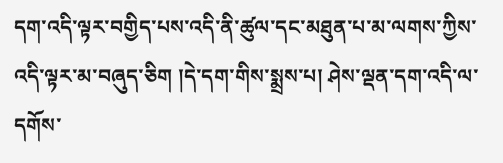དག་འདི་ལྟར་བགྱིད་པས་འདི་ནི་ཚུལ་དང་མཐུན་པ་མ་ལགས་ཀྱིས་འདི་ལྟར་མ་བཞུད་ཅིག །དེ་དག་གིས་སྨྲས་པ། ཤེས་ལྡན་དག་འདི་ལ་དགོས་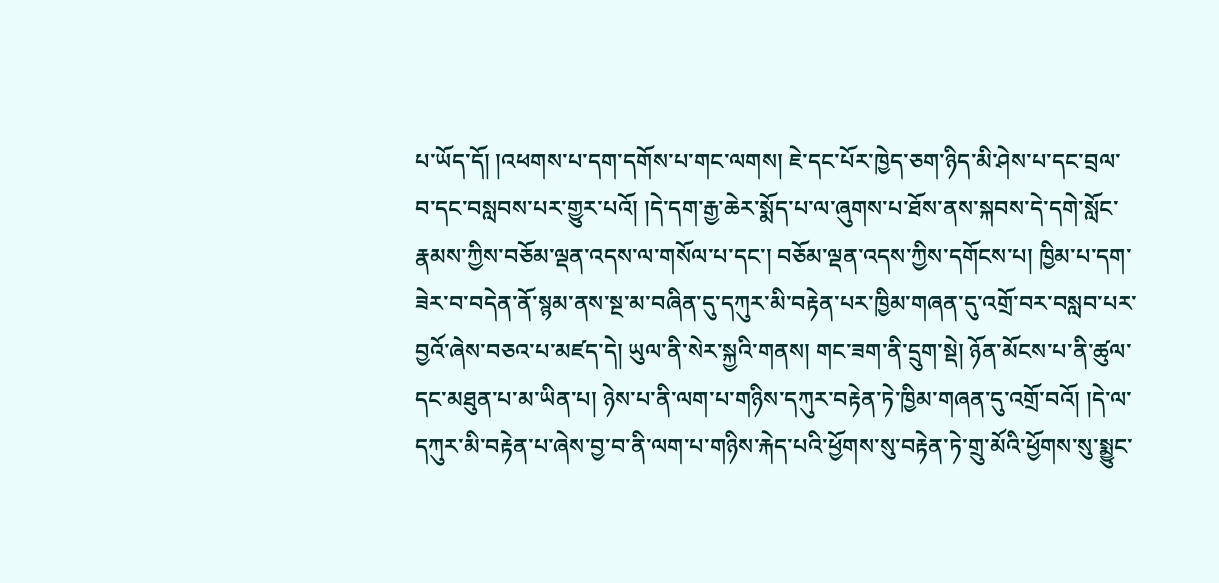པ་ཡོད་དོ། །འཕགས་པ་དག་དགོས་པ་གང་ལགས། ཇེ་དང་པོར་ཁྱེད་ཅག་ཉིད་མི་ཤེས་པ་དང་བྲལ་བ་དང་བསླབས་པར་གྱུར་པའོ། །དེ་དག་རྒྱ་ཆེར་སྨོད་པ་ལ་ཞུགས་པ་ཐོས་ནས་སྐབས་དེ་དགེ་སློང་རྣམས་ཀྱིས་བཅོམ་ལྡན་འདས་ལ་གསོལ་པ་དང་། བཅོམ་ལྡན་འདས་ཀྱིས་དགོངས་པ། ཁྱིམ་པ་དག་ཟེར་བ་བདེན་ནོ་སྙམ་ནས་སྔ་མ་བཞིན་དུ་དཀུར་མི་བརྟེན་པར་ཁྱིམ་གཞན་དུ་འགྲོ་བར་བསླབ་པར་བྱའོ་ཞེས་བཅའ་པ་མཛད་དེ། ཡུལ་ནི་སེར་སྐྱའི་གནས། གང་ཟག་ནི་དྲུག་སྡེ། ཉོན་མོངས་པ་ནི་ཚུལ་དང་མཐུན་པ་མ་ཡིན་པ། ཉེས་པ་ནི་ལག་པ་གཉིས་དཀུར་བརྟེན་ཏེ་ཁྱིམ་གཞན་དུ་འགྲོ་བའོ། །དེ་ལ་དཀུར་མི་བརྟེན་པ་ཞེས་བྱ་བ་ནི་ལག་པ་གཉིས་རྐེད་པའི་ཕྱོགས་སུ་བརྟེན་ཏེ་གྲུ་མོའི་ཕྱོགས་སུ་སྨྱུང་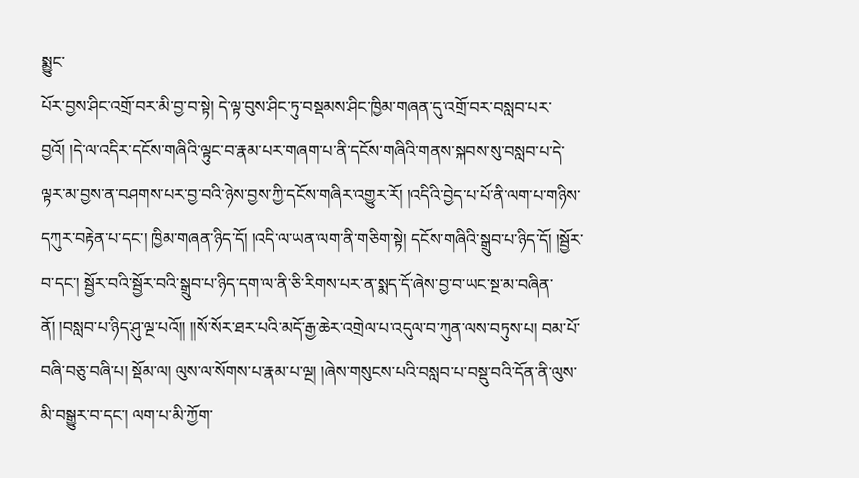སྨྱུང་
པོར་བྱས་ཤིང་འགྲོ་བར་མི་བྱ་བ་སྟེ། དེ་ལྟ་བུས་ཤིང་ཏུ་བསྡམས་ཤིང་ཁྱིམ་གཞན་དུ་འགྲོ་བར་བསླབ་པར་བྱའོ། །དེ་ལ་འདིར་དངོས་གཞིའི་ལྟུང་བ་རྣམ་པར་གཞག་པ་ནི་དངོས་གཞིའི་གནས་སྐབས་སུ་བསླབ་པ་དེ་ལྟར་མ་བྱས་ན་བཤགས་པར་བྱ་བའི་ཉེས་བྱས་ཀྱི་དངོས་གཞིར་འགྱུར་རོ། །འདིའི་བྱེད་པ་པོ་ནི་ལག་པ་གཉིས་དཀུར་བརྟེན་པ་དང་། ཁྱིམ་གཞན་ཉིད་དོ། །འདི་ལ་ཡན་ལག་ནི་གཅིག་སྟེ། དངོས་གཞིའི་སྒྲུབ་པ་ཉིད་དོ། །སྦྱོར་བ་དང་། སྦྱོར་བའི་སྦྱོར་བའི་སྒྲུབ་པ་ཉིད་དག་ལ་ནི་ཅི་རིགས་པར་ན་སྨད་དོ་ཞེས་བྱ་བ་ཡང་སྔ་མ་བཞིན་ནོ། །བསླབ་པ་ཉིད་ཤུ་ལྔ་པའོ།། །།སོ་སོར་ཐར་པའི་མདོ་རྒྱ་ཆེར་འགྲེལ་པ་འདུལ་བ་ཀུན་ལས་བཏུས་པ། བམ་པོ་བཞི་བཅུ་བཞི་པ། སྡོམ་ལ། ལུས་ལ་སོགས་པ་རྣམ་པ་ལྔ། །ཞེས་གསུངས་པའི་བསླབ་པ་བསྡུ་བའི་དོན་ནི་ལུས་མི་བསྒྱུར་བ་དང་། ལག་པ་མི་ཀྱོག་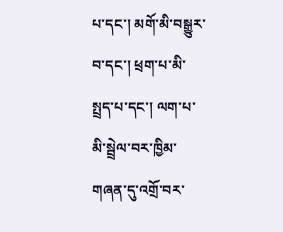པ་དང་། མགོ་མི་བསྒྱུར་བ་དང་། ཕྲག་པ་མི་སྤྲད་པ་དང་། ལག་པ་མི་སྦྲེལ་བར་ཁྱིམ་གཞན་དུ་འགྲོ་བར་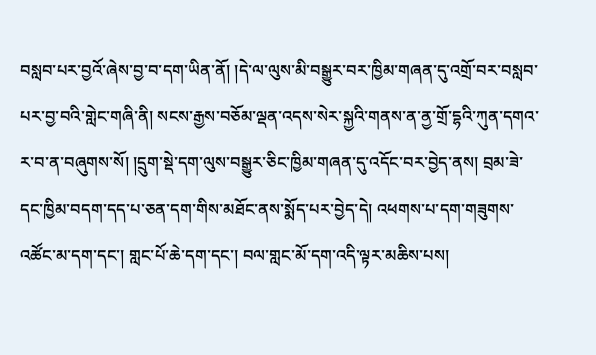བསླབ་པར་བྱའོ་ཞེས་བྱ་བ་དག་ཡིན་ནོ། །དེ་ལ་ལུས་མི་བསྒྱུར་བར་ཁྱིམ་གཞན་དུ་འགྲོ་བར་བསླབ་པར་བྱ་བའི་གླེང་གཞི་ནི། སངས་རྒྱས་བཅོམ་ལྡན་འདས་སེར་སྐྱའི་གནས་ན་ནྱ་གྲོ་དྷའི་ཀུན་དགའ་ར་བ་ན་བཞུགས་སོ། །དྲུག་སྡེ་དག་ལུས་བསྒྱུར་ཅིང་ཁྱིམ་གཞན་དུ་འདོང་བར་བྱེད་ནས། བྲམ་ཟེ་དང་ཁྱིམ་བདག་དད་པ་ཅན་དག་གིས་མཐོང་ནས་སྨོད་པར་བྱེད་དེ། འཕགས་པ་དག་གཟུགས་འཚོང་མ་དག་དང་། གླང་པོ་ཆེ་དག་དང་། བལ་གླང་མོ་དག་འདི་ལྟར་མཆིས་པས།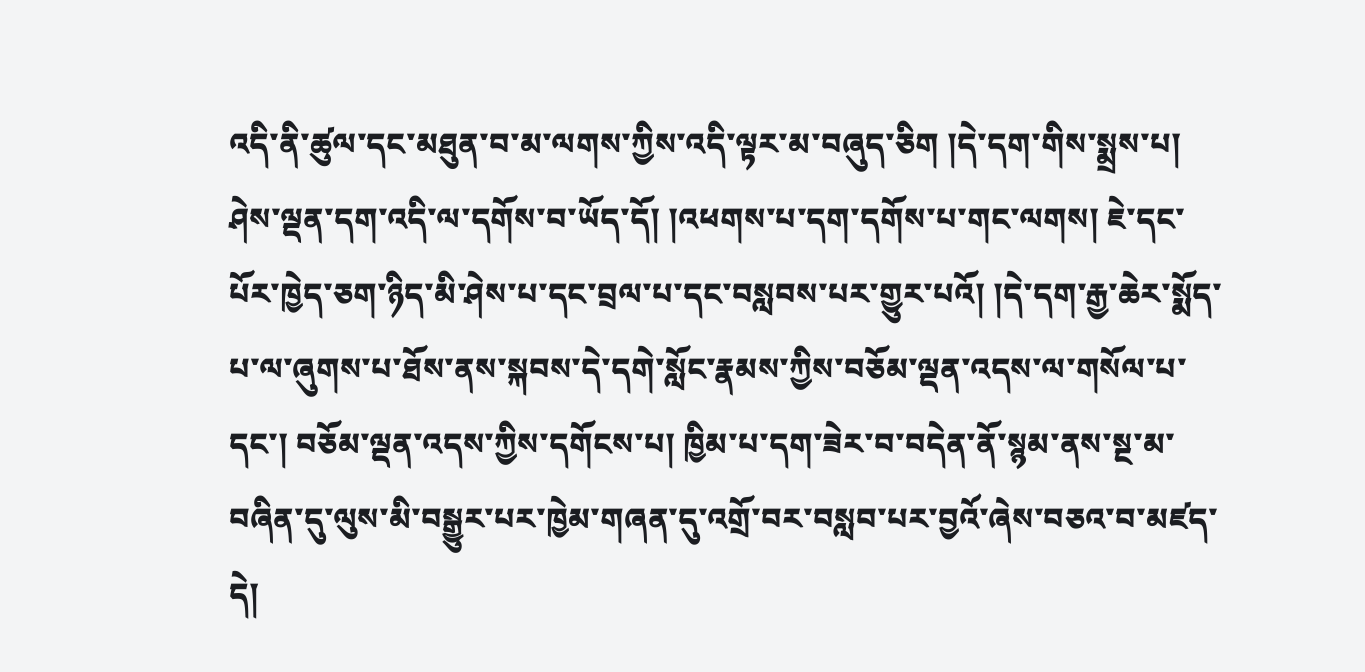འདི་ནི་ཚུལ་དང་མཐུན་བ་མ་ལགས་ཀྱིས་འདི་ལྟར་མ་བཞུད་ཅིག །དེ་དག་གིས་སྨྲས་པ། ཤེས་ལྡན་དག་འདི་ལ་དགོས་བ་ཡོད་དོ། །འཕགས་པ་དག་དགོས་པ་གང་ལགས། ཇེ་དང་པོར་ཁྱེད་ཅག་ཉིད་མི་ཤེས་པ་དང་བྲལ་པ་དང་བསླབས་པར་གྱུར་པའོ། །དེ་དག་རྒྱ་ཆེར་སྨོད་པ་ལ་ཞུགས་པ་ཐོས་ནས་སྐབས་དེ་དགེ་སློང་རྣམས་ཀྱིས་བཅོམ་ལྡན་འདས་ལ་གསོལ་པ་དང་། བཅོམ་ལྡན་འདས་ཀྱིས་དགོངས་པ། ཁྱིམ་པ་དག་ཟེར་བ་བདེན་ནོ་སྙམ་ནས་སྔ་མ་བཞིན་དུ་ལུས་མི་བསྒྱུར་པར་ཁྱེམ་གཞན་དུ་འགྲོ་བར་བསླབ་པར་བྱའོ་ཞེས་བཅའ་བ་མཛད་དེ།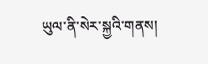ཡུལ་ནི་སེར་སྐྱའི་གནས།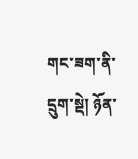གང་ཟག་ནི་དྲུག་སྡེ། ཉོན་